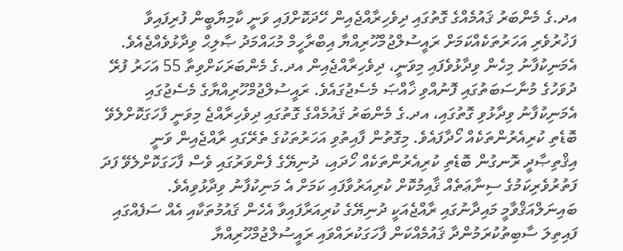އދ.ގެ މެންބަރު ޤައުމެއްގެ ގޮތުގައި ދިވެހިރާއްޖެއިން ހޭދަކޮށްފައި ވަނީ ކާމިޔާބީން ފުރިފައިވާ ފަޚުރުވެރި އަހަރުތަކެއްކަމަށް ރައީސުލްޖުމްހޫރިއްޔާ އިބްރާހީމް މުޙައްމަދު ޞާލިޙް ވިދާޅުވެއްޖެއެވެ.
އެމަނިކުފާނު މިހެން ވިދާޅުވެފައި މިވަނީ، ދިވެހިރާއްޖެއިން އދ.ގެ މެންބަރަކަށްވިތާ 55 އަހަރު ފުރޭ ދުވަހުގެ މުނާސަބަތުގައި ފޮނުއްވި ޚާއްޞަ މެސެޖުގައެވެ. ރައީސުލްޖުމްހޫރިއްޔާގެ މެސެޖުގައި އެމަނިކުފާނު ވިދާޅުވި ގޮތުގައި، އދ.ގެ މެންބަރު ޤައުމެއްގެ ގޮތުގައި ދިވެހިރާއްޖެ މިވަނީ ފާހަގަކޮށްލެވޭ ބޮޑެތި ކުރިއެރުންތަކެއް ހޯދާފައެވެ. މިގޮތުން ފާއިތުވި އަހަރުތަކުގެ ތެރޭގައި ރާއްޖެއިން ވަނީ އިޤްތިޞާދީ ރޮނގުން ބޮޑެތި ކުރިއެރުންތަކެއް ހޯދައި، ދުނިޔޭގެ ފެންވަރުގައި ވެސް ފާހަގަކޮށްލެވޭ ފަދަ ފަތުރުވެރިކަމުގެ ސިނާޢަތެއް ޤާއިމުކޮށް ކުރިއަރުވާފައި ކަމަށް އެ މަނިކުފާނު ވިދާޅުވިއެވެ.
ބައިނަލްއަޤްވާމީ މައިދާނުގައި ރާއްޖެއަކީ ދުނިޔޭގެ ކުރިއަރާފައިވާ އެހެން ޤައުމުތަކާއި އެއް ސަފެއްގައި ފައިތިލަ ސާބިތުކުރަމުންދާ ޤައުމެއްކަން ފާހަގަކުރައްވައި ރައީސުލްޖުމްހޫރިއްޔާ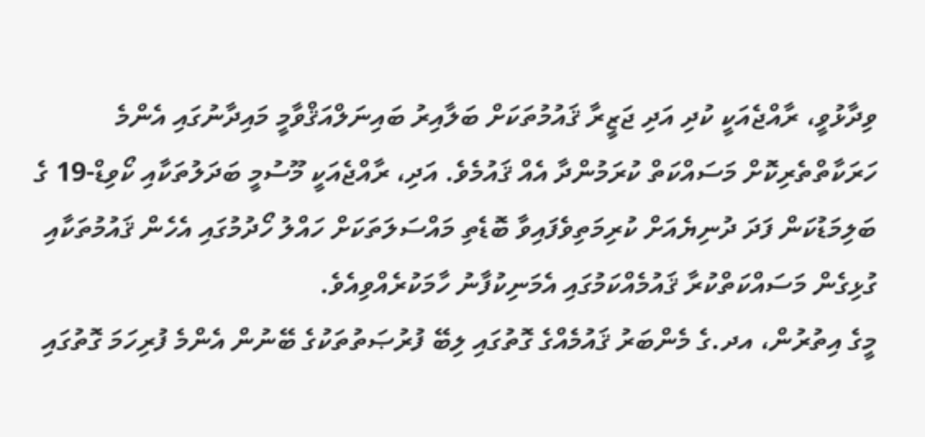ވިދާޅުވީ، ރާއްޖެއަކީ ކުދި އަދި ޖަޒީރާ ޤައުމުތަކަށް ބަލާއިރު ބައިނަލްއަޤްވާމީ މައިދާނުގައި އެންމެ ހަރަކާތްތެރިކޮށް މަސައްކަތް ކުރަމުންދާ އެއް ޤައުމެވެ. އަދި، ރާއްޖެއަކީ މޫސުމީ ބަދަލުތަކާއި ކޯވިޑް-19 ގެ ބަލިމަޑުކަން ފަދަ ދުނިޔެއަށް ކުރިމަތިވެފައިވާ ބޮޑެތި މައްސަލަތަކަށް ހައްލު ހޯދުމުގައި އެހެން ޤައުމުތަކާއި ގުޅިގެން މަސައްކަތްކުރާ ޤައުމެއްކަމުގައި އެމަނިކުފާނު ހާމަކުރެއްވިއެވެ.
މީގެ އިތުރުން، އދ.ގެ މެންބަރު ޤައުމެއްގެ ގޮތުގައި ލިބޭ ފުރުޞަތުތަކުގެ ބޭނުން އެންމެ ފުރިހަމަ ގޮތުގައި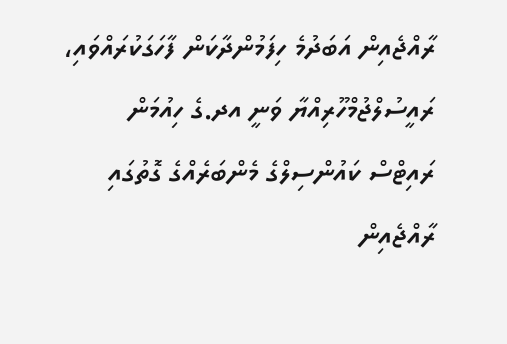ރާއްޖެއިން އަބަދުމެ ހިފަމުންދާކަން ފާހަގަކުރައްވައި، ރައީސުލްޖުމްހޫރިއްޔާ ވަނީ އދ.ގެ ހިއުމަން ރައިޓްސް ކައުންސިލްގެ މެންބަރެއްގެ ގޮތުގައި ރާއްޖެއިން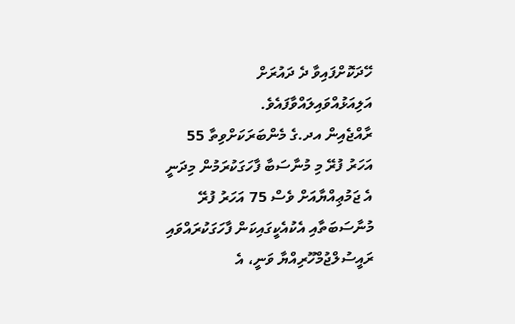ހޭދަކޮށްފައިވާ ދެ ދައުރަށް އަލިއަޅުއްވައިލައްވާފައެވެ.
ރާއްޖެއިން އދ.ގެ މެންބަރަކަށްވިތާ 55 އަހަރު ފުރޭ މި މުނާސަބާ ފާހަގަކުރަމުން މިދަނީ އެ ޖަމުޢިއްޔާއަށް ވެސް 75 އަހަރު ފުރޭ މުނާސަބަތާއި އެކުއެކީގައިކަން ފާހަގަކުރައްވައި ރައީސުލްޖުމްހޫރިއްޔާ ވަނީ، އެ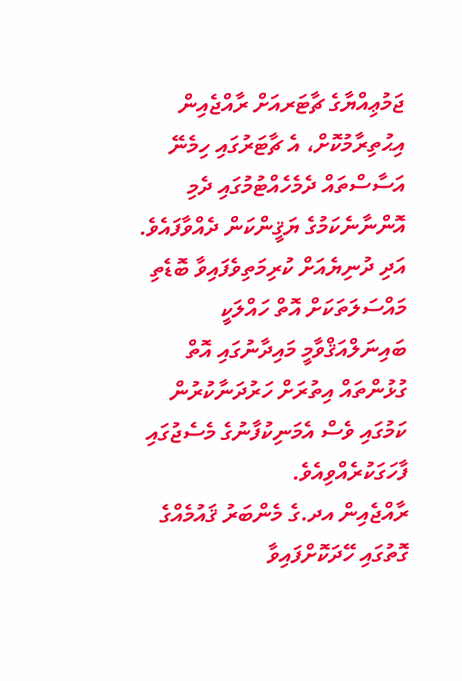ޖަމުޢިއްޔާގެ ޗާޓަރއަށް ރާއްޖެއިން އިޙުތިރާމުކޮށް، އެ ޗާޓަރުގައި ހިމެނޭ އަސާސްތައް ދެމެހެއްޓުމުގައި ދެމި އޮންނާނެކަމުގެ ޔަޤީންކަން ދެއްވާފައެވެ. އަދި ދުނިޔެއަށް ކުރިމަތިވެފައިވާ ބޮޑެތި މައްސަލަތަކަށް އޮތް ހައްލަކީ ބައިނަލްއަޤްވާމީ މައިދާނުގައި އޮތް ގުޅުންތައް އިތުރަށް ހަރުދަނާކުރުން ކަމުގައި ވެސް އެމަނިކުފާނުގެ މެސެޖުގައި ފާހަގަކުރެއްވިއެވެ.
ރާއްޖެއިން އދ.ގެ މެންބަރު ޤައުމެއްގެ ގޮތުގައި ހޭދަކޮށްފައިވާ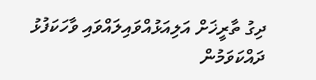ދިގު ތާރީޚަށް އަލިއަޅުއްވައިލައްވައި ވާހަކަފުޅު ދައްކަވަމުން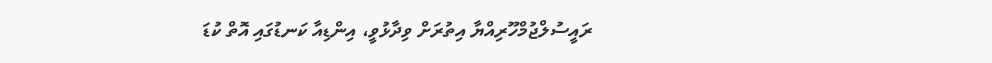ރައީސުލްޖުމްހޫރިއްޔާ އިތުރަށް ވިދާޅުވީ، އިންޑިއާ ކަނޑުގައި އޮތް ކުޑަ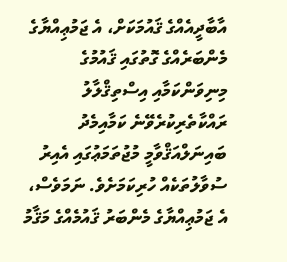އާބާދީއެއްގެ ޤައުމަކަށް، އެ ޖަމުޢިއްޔާގެ މެންބަރެއްގެ ގޮތުގައި ޤައުމުގެ މިނިވަންކަމާއި އިސްތިޤްލާލު ރައްކާތެރިކުރެވޭނެ ކަމާއިމެދު ބައިނަލްއަޤްވާމީ މުޖުތަމަޢުގައި އެއިރު ސުވާލުތަކެއް ހުރިކަމަށެވެ. ނަމަވެސް، އެ ޖަމުޢިއްޔާގެ މެންބަރު ޤައުމެއްގެ މަޤާމު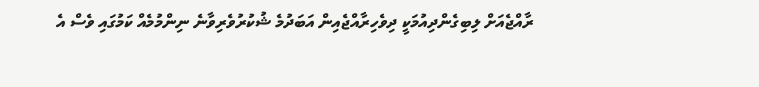ރާއްޖެއަށް ލިބިގެންދިއުމަކީ ދިވެހިރާއްޖެއިން އަބަދުމެ ޝުކުރުވެރިވާނެ ނިންމުމެއް ކަމުގައި ވެސް އެ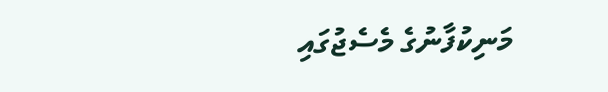މަނިކުފާނުގެ މެސެޖުގައި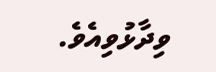ވިދާޅުވިއެވެ.